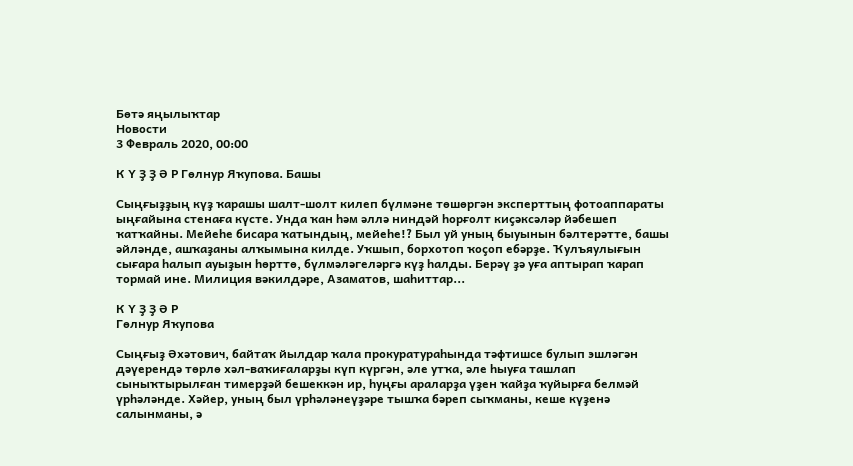Бөтә яңылыҡтар
Новости
3 Февраль 2020, 00:00

К Ү Ҙ Ҙ Ә Р Гөлнур Яҡупова. Башы

Сыңғыҙҙың күҙ ҡарашы шалт-шолт килеп бүлмәне төшөргән эксперттың фотоаппараты ыңғайына стенаға күсте. Унда ҡан һәм әллә ниндәй һорғолт киҫәксәләр йәбешеп ҡатҡайны. Мейеһе бисара ҡатындың, мейеһе!? Был уй уның быуынын бәлтерәтте, башы әйләнде, ашҡаҙаны алҡымына килде. Уҡшып, борхотоп ҡоҫоп ебәрҙе. Ҡулъяулығын сығара һалып ауыҙын һөрттө, бүлмәләгеләргә күҙ һалды. Берәү ҙә уға аптырап ҡарап тормай ине. Милиция вәкилдәре, Азаматов, шаһиттар...

К Ү Ҙ Ҙ Ә Р
Гөлнур Яҡупова

Сыңғыҙ Әхәтович, байтаҡ йылдар ҡала прокуратураһында тәфтишсе булып эшләгән дәүерендә төрлө хәл-ваҡиғаларҙы күп күргән, әле утҡа, әле һыуға ташлап сыныҡтырылған тимерҙәй бешеккән ир, һуңғы араларҙа үҙен ҡайҙа ҡуйырға белмәй үрһәләнде. Хәйер, уның был үрһәләнеүҙәре тышҡа бәреп сыҡманы, кеше күҙенә салынманы, ә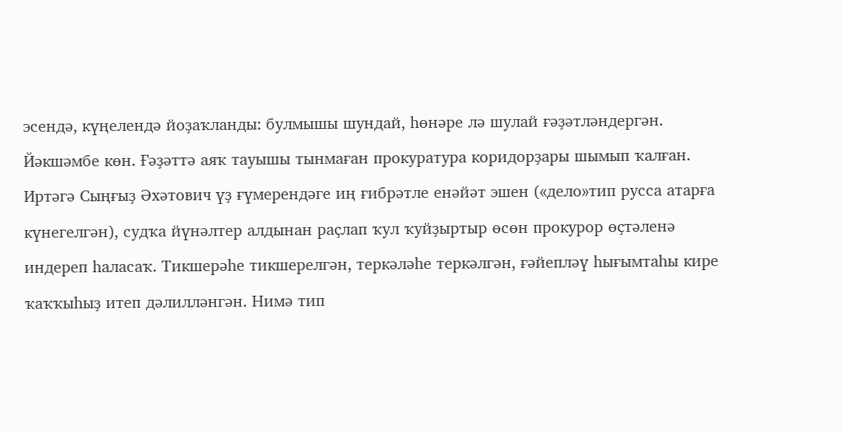эсендә, күңелендә йоҙаҡланды: булмышы шундай, һөнәре лә шулай ғәҙәтләндергән.
Йәкшәмбе көн. Ғәҙәттә аяҡ тауышы тынмаған прокуратура коридорҙары шымып ҡалған. Иртәгә Сыңғыҙ Әхәтович үҙ ғүмерендәге иң ғибрәтле енәйәт эшен («дело»тип русса атарға күнегелгән), судҡа йүнәлтер алдынан раҫлап ҡул ҡуйҙыртыр өсөн прокурор өҫтәленә индереп һаласаҡ. Тикшерәһе тикшерелгән, теркәләһе теркәлгән, ғәйепләү һығымтаһы кире ҡаҡҡыһыҙ итеп дәлилләнгән. Нимә тип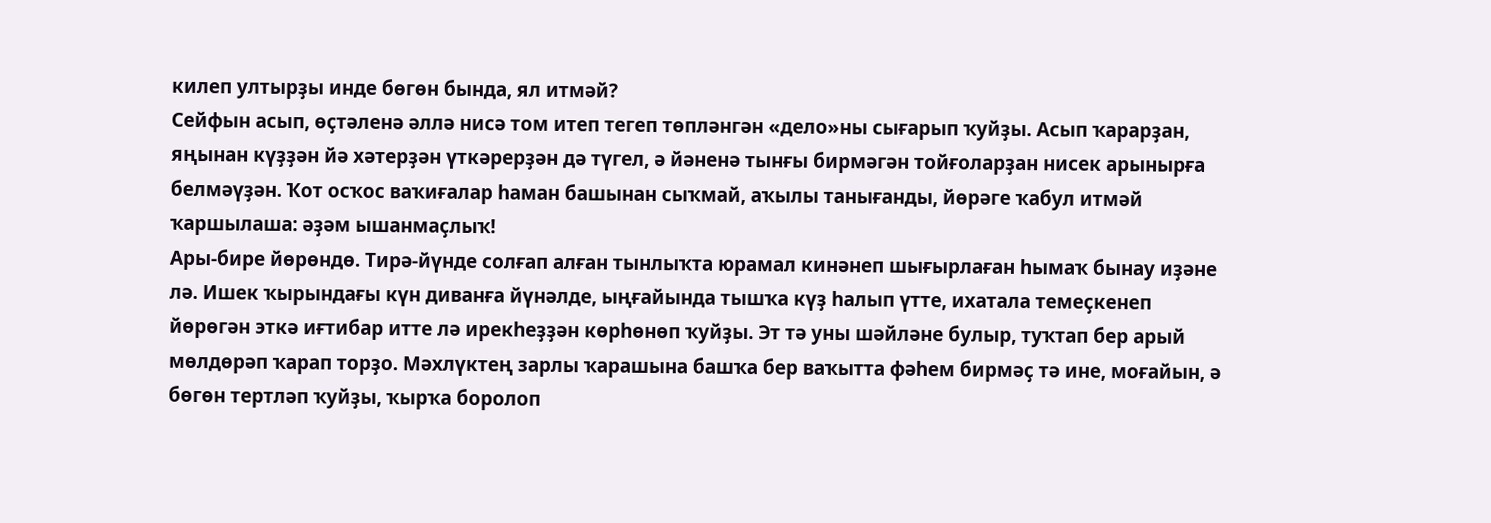килеп ултырҙы инде бөгөн бында, ял итмәй?
Сейфын асып, өҫтәленә әллә нисә том итеп тегеп төпләнгән «дело»ны сығарып ҡуйҙы. Асып ҡарарҙан, яңынан күҙҙән йә хәтерҙән үткәрерҙән дә түгел, ә йәненә тынғы бирмәгән тойғоларҙан нисек арынырға белмәүҙән. Ҡот осҡос ваҡиғалар һаман башынан сыҡмай, аҡылы танығанды, йөрәге ҡабул итмәй ҡаршылаша: әҙәм ышанмаҫлыҡ!
Ары-бире йөрөндө. Тирә-йүнде солғап алған тынлыҡта юрамал кинәнеп шығырлаған һымаҡ бынау иҙәне лә. Ишек ҡырындағы күн диванға йүнәлде, ыңғайында тышҡа күҙ һалып үтте, ихатала темеҫкенеп йөрөгән эткә иғтибар итте лә ирекһеҙҙән көрһөнөп ҡуйҙы. Эт тә уны шәйләне булыр, туҡтап бер арый мөлдөрәп ҡарап торҙо. Мәхлүктең зарлы ҡарашына башҡа бер ваҡытта фәһем бирмәҫ тә ине, моғайын, ә бөгөн тертләп ҡуйҙы, ҡырҡа боролоп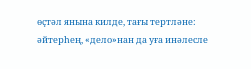өҫтәл янына килде, тағы тертләне: әйтерһең, «дело»нан да уға инәлесле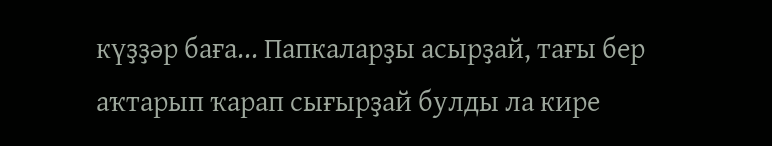күҙҙәр баға... Папкаларҙы асырҙай, тағы бер аҡтарып ҡарап сығырҙай булды ла кире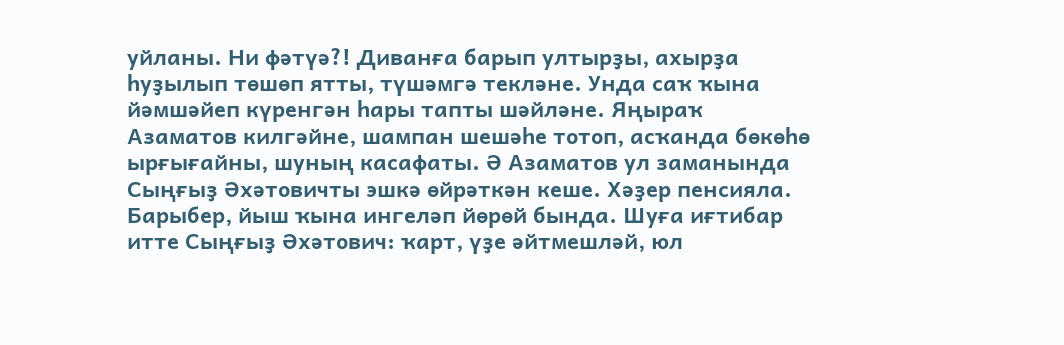уйланы. Ни фәтүә?! Диванға барып ултырҙы, ахырҙа һуҙылып төшөп ятты, түшәмгә текләне. Унда саҡ ҡына йәмшәйеп күренгән һары тапты шәйләне. Яңыраҡ Азаматов килгәйне, шампан шешәһе тотоп, асҡанда бөкөһө ырғығайны, шуның касафаты. Ә Азаматов ул заманында Сыңғыҙ Әхәтовичты эшкә өйрәткән кеше. Хәҙер пенсияла. Барыбер, йыш ҡына ингеләп йөрөй бында. Шуға иғтибар итте Сыңғыҙ Әхәтович: ҡарт, үҙе әйтмешләй, юл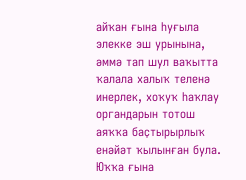айҡан ғына һуғыла элекке эш урынына, әммә тап шул ваҡытта ҡалала халыҡ теленә инерлек, хоҡуҡ һаҡлау органдарын тотош аяҡҡа баҫтырырлыҡ енәйәт ҡылынған була. Юҡҡа ғына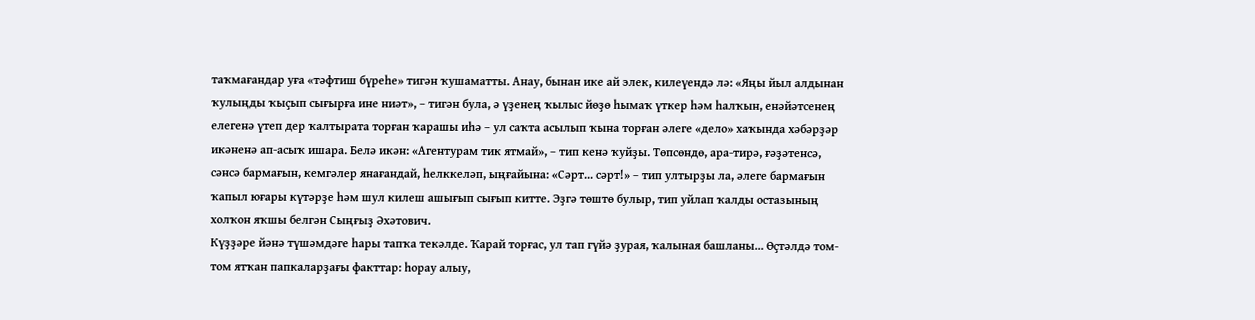таҡмағандар уға «тәфтиш бүреһе» тигән ҡушаматты. Анау, бынан ике ай элек, килеүендә лә: «Яңы йыл алдынан ҡулыңды ҡыҫып сығырға ине ниәт», – тигән була, ә үҙенең ҡылыс йөҙө һымаҡ үткер һәм һалҡын, енәйәтсенең елегенә үтеп дер ҡалтырата торған ҡарашы иһә – ул саҡта асылып ҡына торған әлеге «дело» хаҡында хәбәрҙәр икәненә ап-асыҡ ишара. Белә икән: «Агентурам тик ятмай», – тип кенә ҡуйҙы. Төпсөндө, ара-тирә, ғәҙәтенсә, сәнсә бармағын, кемгәлер янағандай, һелккеләп, ыңғайына: «Сәрт... сәрт!» – тип ултырҙы ла, әлеге бармағын ҡапыл юғары күтәрҙе һәм шул килеш ашығып сығып китте. Эҙгә төштө булыр, тип уйлап ҡалды остазының холҡон яҡшы белгән Сыңғыҙ Әхәтович.
Күҙҙәре йәнә түшәмдәге һары тапҡа текәлде. Ҡарай торғас, ул тап гүйә ҙурая, ҡалыная башланы... Өҫтәлдә том-том ятҡан папкаларҙағы факттар: һорау алыу,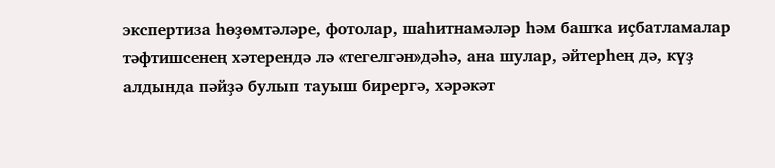экспертиза һөҙөмтәләре, фотолар, шаһитнамәләр һәм башҡа иҫбатламалар тәфтишсенең хәтерендә лә «тегелгән»дәһә, ана шулар, әйтерһең дә, күҙ алдында пәйҙә булып тауыш бирергә, хәрәкәт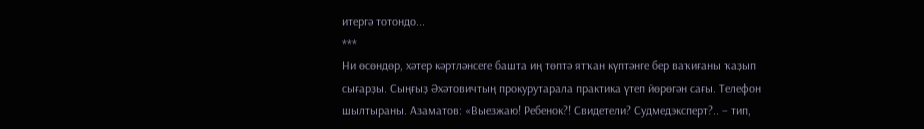итергә тотондо...
***
Ни өсөндөр, хәтер кәртләнсеге башта иң төптә ятҡан күптәнге бер ваҡиғаны ҡаҙып сығарҙы. Сыңғыҙ Әхәтовичтың прокурутарала практика үтеп йөрөгән сағы. Телефон шылтыраны. Азаматов: «Выезжаю! Ребенок?! Свидетели? Судмедэксперт?.. – тип,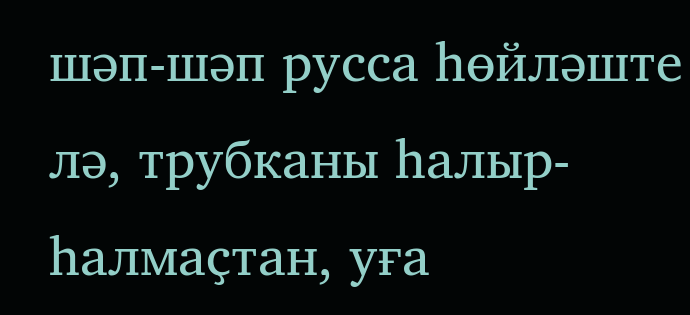шәп-шәп русса һөйләште лә, трубканы һалыр-һалмаҫтан, уға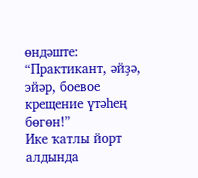өндәште: “Практикант, әйҙә, эйәр, боевое крещение үтәһең бөгөн!”
Ике ҡатлы йорт алдында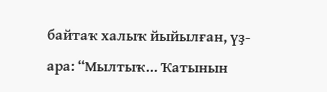байтаҡ халыҡ йыйылған, үҙ-ара: “Мылтыҡ... Ҡатынын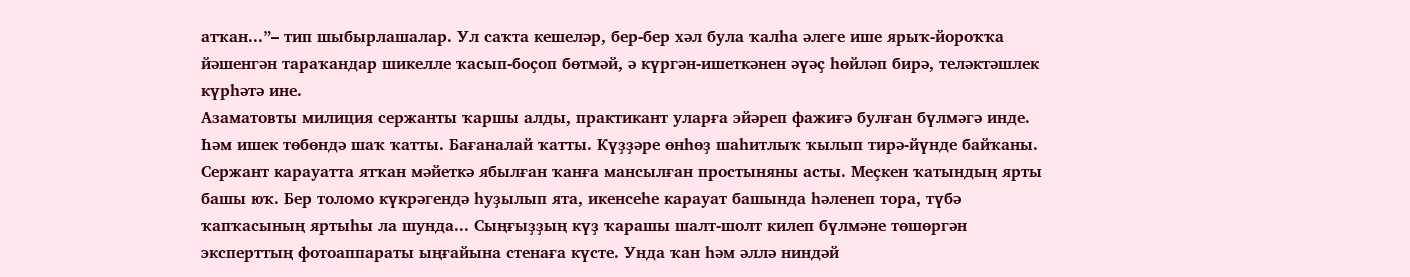атҡан...”– тип шыбырлашалар. Ул саҡта кешеләр, бер-бер хәл була ҡалһа әлеге ише ярыҡ-йороҡҡа йәшенгән тараҡандар шикелле ҡасып-боҫоп бөтмәй, ә күргән-ишеткәнен әүәҫ һөйләп бирә, теләктәшлек күрһәтә ине.
Азаматовты милиция сержанты ҡаршы алды, практикант уларға эйәреп фажиғә булған бүлмәгә инде. Һәм ишек төбөндә шаҡ ҡатты. Бағаналай ҡатты. Күҙҙәре өнһөҙ шаһитлыҡ ҡылып тирә-йүнде байҡаны. Сержант карауатта ятҡан мәйеткә ябылған ҡанға мансылған простыняны асты. Меҫкен ҡатындың ярты башы юҡ. Бер толомо күкрәгендә һуҙылып ята, икенсеһе карауат башында һәленеп тора, түбә ҡапҡасының яртыһы ла шунда... Сыңғыҙҙың күҙ ҡарашы шалт-шолт килеп бүлмәне төшөргән эксперттың фотоаппараты ыңғайына стенаға күсте. Унда ҡан һәм әллә ниндәй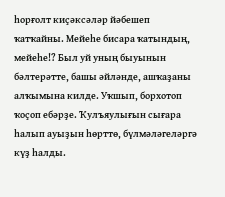һорғолт киҫәксәләр йәбешеп ҡатҡайны. Мейеһе бисара ҡатындың, мейеһе!? Был уй уның быуынын бәлтерәтте, башы әйләнде, ашҡаҙаны алҡымына килде. Уҡшып, борхотоп ҡоҫоп ебәрҙе. Ҡулъяулығын сығара һалып ауыҙын һөрттө, бүлмәләгеләргә күҙ һалды.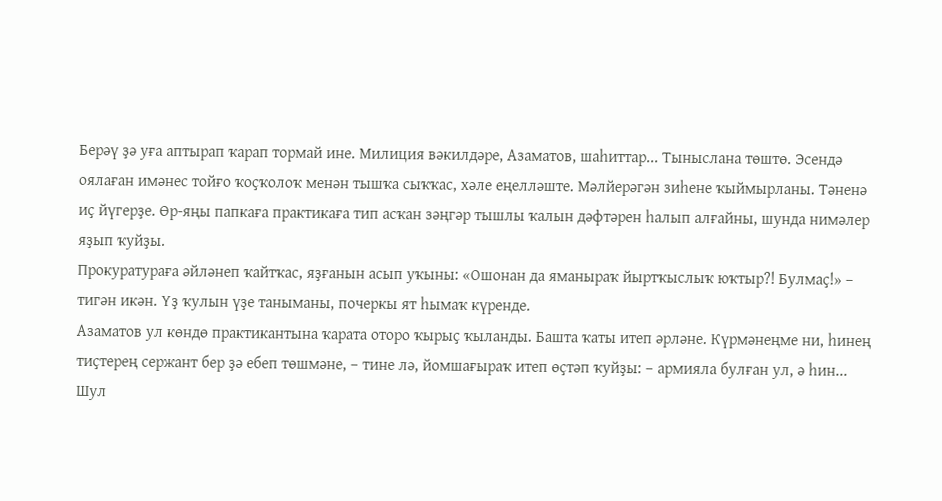Берәү ҙә уға аптырап ҡарап тормай ине. Милиция вәкилдәре, Азаматов, шаһиттар... Тыныслана төштө. Эсендә оялаған имәнес тойғо ҡоҫҡолоҡ менән тышҡа сыҡҡас, хәле еңелләште. Мәлйерәгән зиһене ҡыймырланы. Тәненә иҫ йүгерҙе. Өр-яңы папкаға практикаға тип асҡан зәңгәр тышлы ҡалын дәфтәрен һалып алғайны, шунда нимәлер яҙып ҡуйҙы.
Прокуратураға әйләнеп ҡайтҡас, яҙғанын асып уҡыны: «Ошонан да яманыраҡ йыртҡыслыҡ юҡтыр?! Булмаҫ!» – тигән икән. Үҙ ҡулын үҙе таныманы, почеркы ят һымаҡ күренде.
Азаматов ул көндө практикантына ҡарата оторо ҡырыҫ ҡыланды. Башта ҡаты итеп әрләне. Күрмәнеңме ни, һинең тиҫтерең сержант бер ҙә ебеп төшмәне, – тине лә, йомшағыраҡ итеп өҫтәп ҡуйҙы: – армияла булған ул, ә һин...
Шул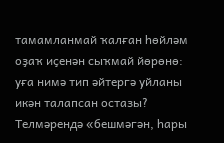тамамланмай ҡалған һөйләм оҙаҡ иҫенән сыҡмай йөрөнө: уға нимә тип әйтергә уйланы икән талапсан остазы? Телмәрендә «бешмәгән, һары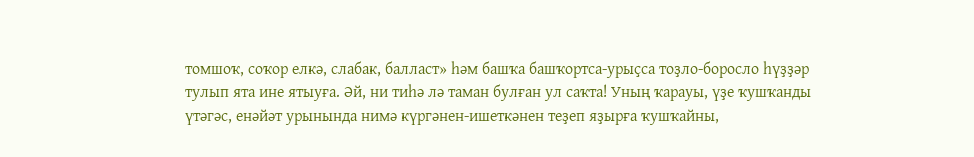томшоҡ, соҡор елкә, слабак, балласт» һәм башҡа башҡортса-урыҫса тоҙло-боросло һүҙҙәр тулып ята ине ятыуға. Әй, ни тиһә лә таман булған ул саҡта! Уның ҡарауы, үҙе ҡушҡанды үтәгәс, енәйәт урынында нимә күргәнен-ишеткәнен теҙеп яҙырға ҡушҡайны,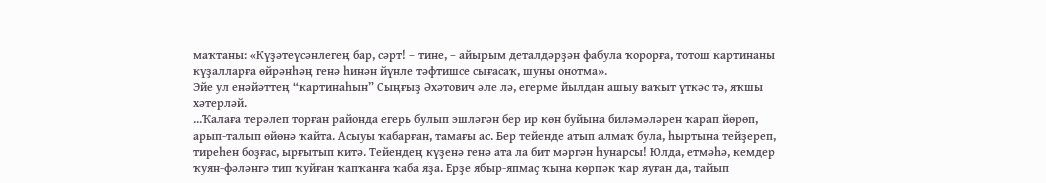маҡтаны: «Күҙәтеүсәнлегең бар, сәрт! – тине, – айырым деталдәрҙән фабула ҡорорға, тотош картинаны күҙалларға өйрәнһәң генә һинән йүнле тәфтишсе сығасаҡ, шуны онотма».
Эйе ул енәйәттең “картинаһын” Сыңғыҙ Әхәтович әле лә, егерме йылдан ашыу ваҡыт үткәс тә, яҡшы хәтерләй.
...Ҡалаға терәлеп торған районда егерь булып эшләгән бер ир көн буйына биләмәләрен ҡарап йөрөп, арып-талып өйөнә ҡайта. Асыуы ҡабарған, тамағы ас. Бер тейенде атып алмаҡ була, һыртына тейҙереп, тиреһен боҙғас, ырғытып китә. Тейендең күҙенә генә ата ла бит мәргән һунарсы! Юлда, етмәһә, кемдер ҡуян-фәләнгә тип ҡуйған ҡапҡанға ҡаба яҙа. Ерҙе ябыр-япмаҫ ҡына көрпәк ҡар яуған да, тайып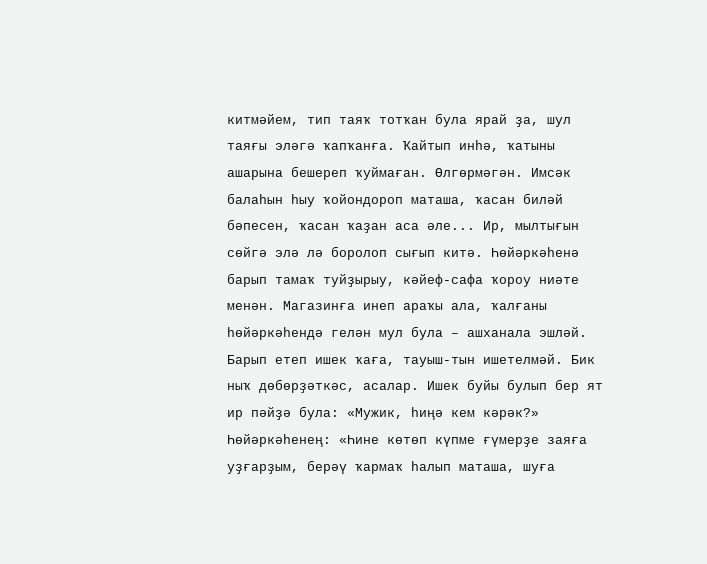китмәйем, тип таяҡ тотҡан була ярай ҙа, шул таяғы эләгә ҡапҡанға. Ҡайтып инһә, ҡатыны ашарына бешереп ҡуймаған. Өлгөрмәгән. Имсәк балаһын һыу ҡойондороп маташа, ҡасан биләй бәпесен, ҡасан ҡаҙан аса әле... Ир, мылтығын сөйгә элә лә боролоп сығып китә. Һөйәркәһенә барып тамаҡ туйҙырыу, кәйеф-сафа ҡороу ниәте менән. Магазинға инеп араҡы ала, ҡалғаны һөйәркәһендә гелән мул була – ашханала эшләй. Барып етеп ишек ҡаға, тауыш-тын ишетелмәй. Бик ныҡ дөбөрҙәткәс, асалар. Ишек буйы булып бер ят ир пәйҙә була: «Мужик, һиңә кем кәрәк?» Һөйәркәһенең: «Һине көтөп күпме ғүмерҙе заяға уҙғарҙым, берәү ҡармаҡ һалып маташа, шуға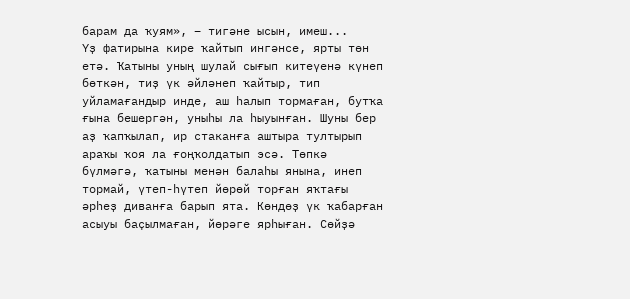барам да ҡуям», – тигәне ысын, имеш...
Үҙ фатирына кире ҡайтып ингәнсе, ярты төн етә. Ҡатыны уның шулай сығып китеүенә күнеп бөткән, тиҙ үк әйләнеп ҡайтыр, тип уйламағандыр инде, аш һалып тормаған, бутҡа ғына бешергән, уныһы ла һыуынған. Шуны бер аҙ ҡапҡылап, ир стаканға аштыра тултырып араҡы ҡоя ла ғоңҡолдатып эсә. Төпкә бүлмәгә, ҡатыны менән балаһы янына, инеп тормай, үтеп-һүтеп йөрөй торған яҡтағы әрһеҙ диванға барып ята. Көндөҙ үк ҡабарған асыуы баҫылмаған, йөрәге ярһыған. Сөйҙә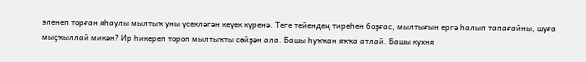эленеп торған яһаулы мылтыҡ уны үсекләгән кеүек күренә. Теге тейендең тиреһен боҙғас, мылтығын ергә һалып тапағайны, шуға мыҫҡыллай микән? Ир һикереп тороп мылтыҡты сөйҙән ала. Башы һуҡҡан яҡҡа атлай. Башы кухня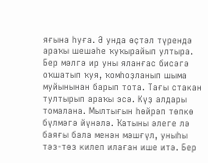яғына һуға. Ә унда өҫтәл түрендә араҡы шешәһе ҡуҡырайып ултыра. Бер мәлгә ир уны яланғас бисәгә оҡшатып ҡуя, ҡомһоҙланып шыма муйынынан барып тота. Тағы стакан тултырып араҡы эсә. Күҙ алдары томалана. Мылтығын һөйрәп төпкө бүлмәгә йүнәлә. Ҡатыны әлеге лә баяғы бала менән мәшғүл, уныһы тәз-төз килеп илаған ише итә. Бер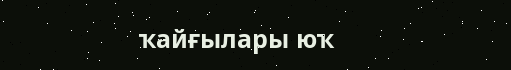ҡайғылары юҡ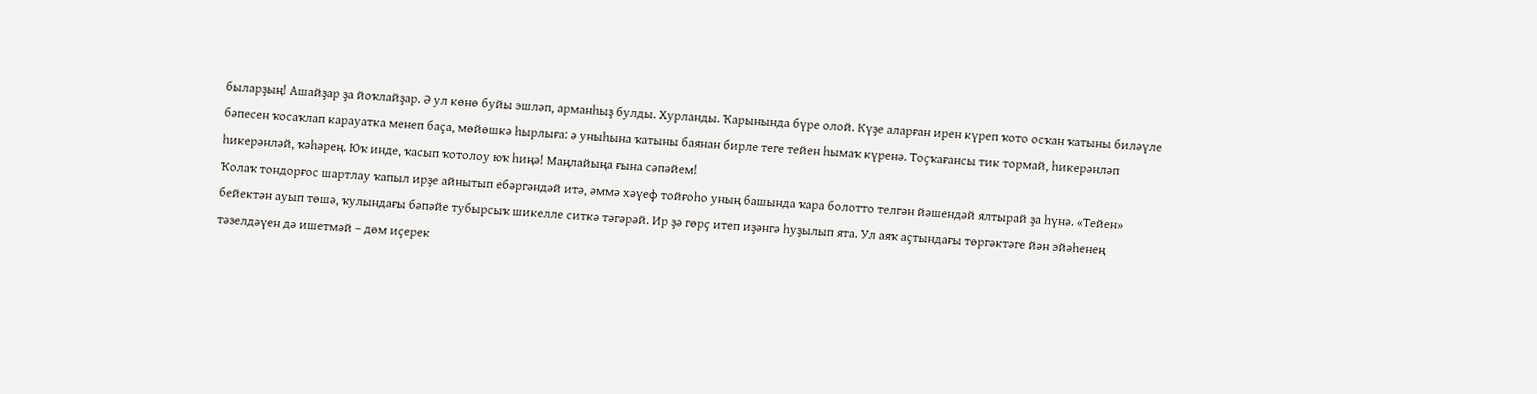быларҙың! Ашайҙар ҙа йоҡлайҙар. Ә ул көнө буйы эшләп, арманһыҙ булды. Хурланды. Ҡарынында бүре олой. Күҙе аларған ирен күреп ҡото осҡан ҡатыны биләүле бәпесен ҡосаҡлап карауатка менеп баҫа, мөйөшкә һырлыға: ә уныһына ҡатыны баянан бирле теге тейен һымаҡ күренә. Тоҫҡағансы тик тормай, һикерәнләп һикерәнләй, ҡәһәрең. Юҡ инде, ҡасып ҡотолоу юҡ һиңә! Маңлайыңа ғына сәпәйем!
Ҡолаҡ тондорғос шартлау ҡапыл ирҙе айнытып ебәргәндәй итә, әммә хәүеф тойғоһо уның башында ҡара болотто телгән йәшендәй ялтырай ҙа һүнә. «Тейен» бейектән ауып төшә, ҡулындағы бәпәйе тубырсыҡ шикелле ситкә тәгәрәй. Ир ҙә гөрҫ итеп иҙәнгә һуҙылып ята. Ул аяҡ аҫтындағы төргәктәге йән эйәһенең тәзелдәүен дә ишетмәй – дөм иҫерек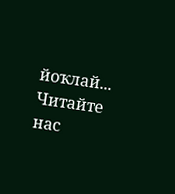йоҡлай...
Читайте нас